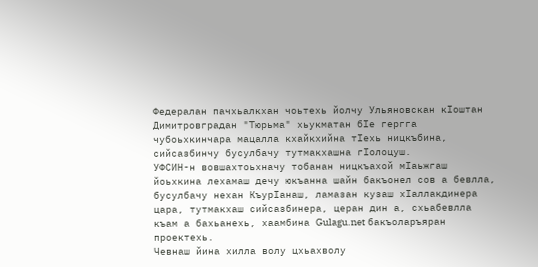Федералан пачхьалкхан чоьтехь йолчу Ульяновскан кIоштан Димитровградан "Тюрьма" хьукматан бIе гергга чубоьхкинчара мацалла кхайкхийна тIехь ницкъбина, сийсазбинчу бусулбачу тутмакхашна гIолоцуш.
УФСИН-н вовшахтоьхначу тобанан ницкъахой мIаьжгаш йоьхкина лехамаш дечу юкъанна шайн бакъонел сов а бевлла, бусулбачу нехан КъурIанаш, ламазан кузаш хIаллакдинера цара, тутмакхаш сийсазбинера, церан дин а, схьабевлла къам а бахьанехь, хаамбина Gulagu.net бакъоларъяран проектехь.
Чевнаш йина хилла волу цхьахволу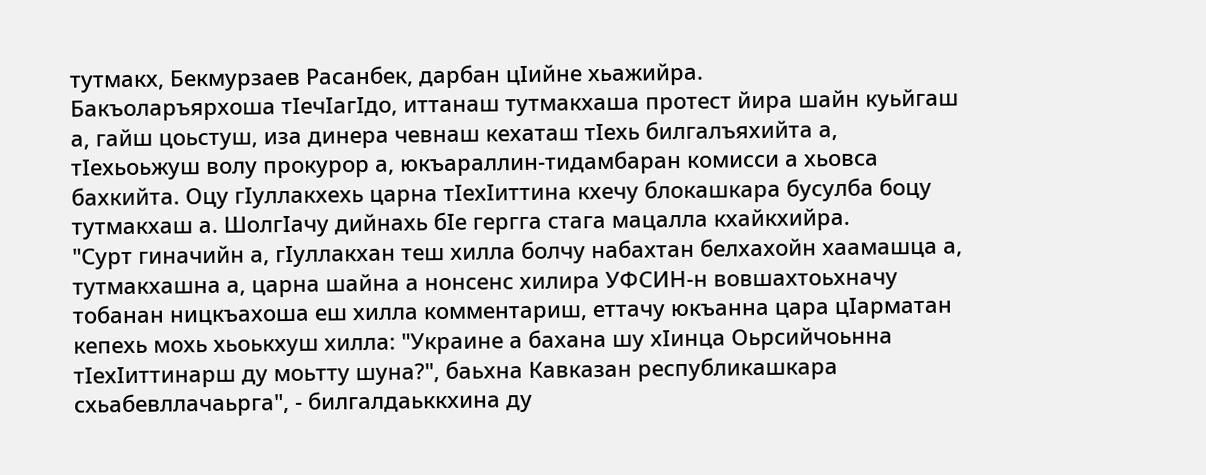тутмакх, Бекмурзаев Расанбек, дарбан цIийне хьажийра.
Бакъоларъярхоша тIечIагIдо, иттанаш тутмакхаша протест йира шайн куьйгаш а, гайш цоьстуш, иза динера чевнаш кехаташ тIехь билгалъяхийта а, тIехьоьжуш волу прокурор а, юкъараллин-тидамбаран комисси а хьовса бахкийта. Оцу гIуллакхехь царна тIехIиттина кхечу блокашкара бусулба боцу тутмакхаш а. ШолгIачу дийнахь бIе гергга стага мацалла кхайкхийра.
"Сурт гиначийн а, гIуллакхан теш хилла болчу набахтан белхахойн хаамашца а, тутмакхашна а, царна шайна а нонсенс хилира УФСИН-н вовшахтоьхначу тобанан ницкъахоша еш хилла комментариш, еттачу юкъанна цара цIарматан кепехь мохь хьоькхуш хилла: "Украине а бахана шу хIинца Оьрсийчоьнна тIехIиттинарш ду моьтту шуна?", баьхна Кавказан республикашкара схьабевллачаьрга", - билгалдаьккхина ду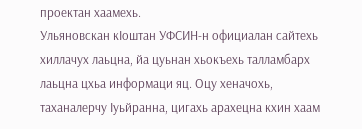проектан хаамехь.
Ульяновскан кIоштан УФСИН-н официалан сайтехь хиллачух лаьцна, йа цуьнан хьокъехь талламбарх лаьцна цхьа информаци яц. Оцу хеначохь, таханалерчу Iуьйранна, цигахь арахецна кхин хаам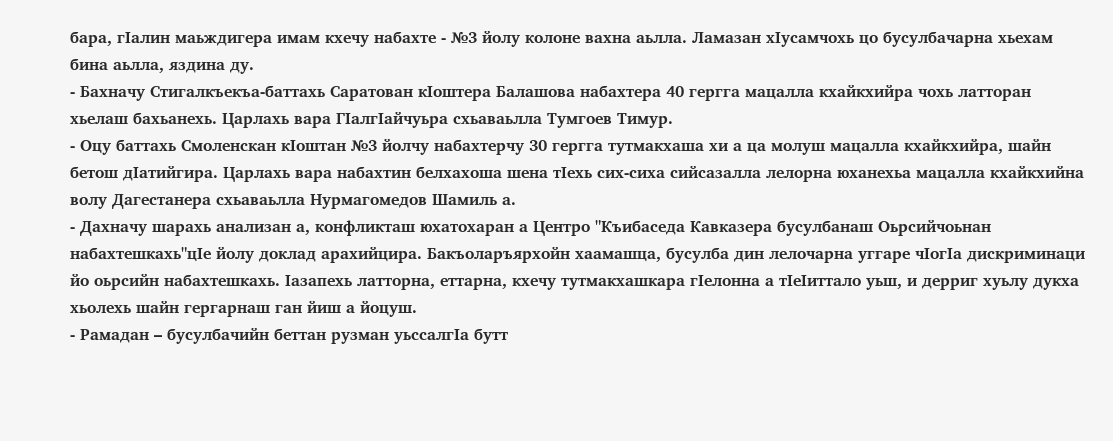бара, гIалин маьждигера имам кхечу набахте - №3 йолу колоне вахна аьлла. Ламазан хIусамчохь цо бусулбачарна хьехам бина аьлла, яздина ду.
- Бахначу Стигалкъекъа-баттахь Саратован кIоштера Балашова набахтера 40 гергга мацалла кхайкхийра чохь латторан хьелаш бахьанехь. Царлахь вара ГIалгIайчуьра схьаваьлла Тумгоев Тимур.
- Оцу баттахь Смоленскан кIоштан №3 йолчу набахтерчу 30 гергга тутмакхаша хи а ца молуш мацалла кхайкхийра, шайн бетош дIатийгира. Царлахь вара набахтин белхахоша шена тIехь сих-сиха сийсазалла лелорна юханехьа мацалла кхайкхийна волу Дагестанера схьаваьлла Нурмагомедов Шамиль а.
- Дахначу шарахь анализан а, конфликташ юхатохаран а Центро "Къибаседа Кавказера бусулбанаш Оьрсийчоьнан набахтешкахь"цIе йолу доклад арахийцира. Бакъоларъярхойн хаамашца, бусулба дин лелочарна уггаре чIогIа дискриминаци йо оьрсийн набахтешкахь. Iазапехь латторна, еттарна, кхечу тутмакхашкара гIелонна а тIеIиттало уьш, и дерриг хуьлу дукха хьолехь шайн гергарнаш ган йиш а йоцуш.
- Рамадан – бусулбачийн беттан рузман уьссалгIа бутт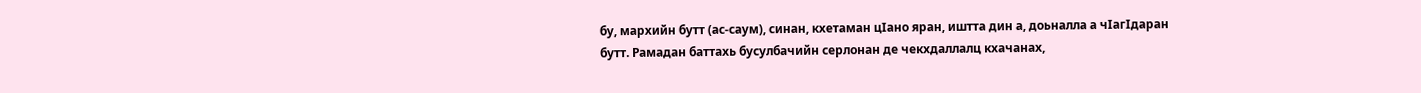бу, мархийн бутт (ас-саум), синан, кхетаман цIано яран, иштта дин а, доьналла а чIагIдаран бутт. Рамадан баттахь бусулбачийн серлонан де чекхдаллалц кхачанах,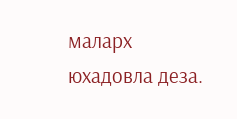маларх юхадовла деза.